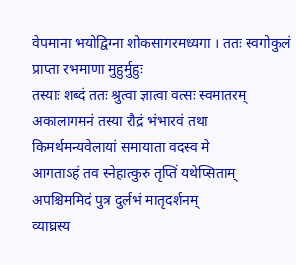वेपमाना भयोद्विग्ना शोकसागरमध्यगा । ततः स्वगोकुलं प्राप्ता रभमाणा मुहुर्मुहुः
तस्याः शब्दं ततः श्रुत्वा ज्ञात्वा वत्सः स्वमातरम्
अकालागमनं तस्या रौद्रं भंभारवं तथा
किमर्थमन्यवेलायां समायाता वदस्व मे
आगताऽहं तव स्नेहात्कुरु तृप्तिं यथेप्सिताम्
अपश्चिममिदं पुत्र दुर्लभं मातृदर्शनम्
व्याघ्रस्य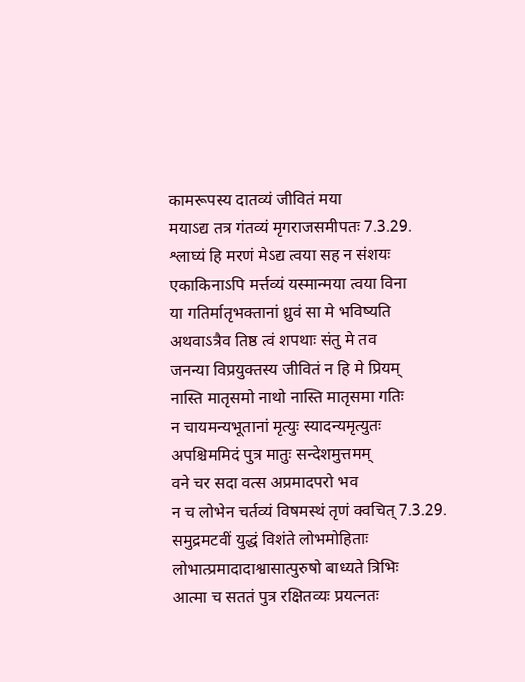कामरूपस्य दातव्यं जीवितं मया
मयाऽद्य तत्र गंतव्यं मृगराजसमीपतः 7.3.29.
श्लाघ्यं हि मरणं मेऽद्य त्वया सह न संशयः
एकाकिनाऽपि मर्त्तव्यं यस्मान्मया त्वया विना
या गतिर्मातृभक्तानां ध्रुवं सा मे भविष्यति
अथवाऽत्रैव तिष्ठ त्वं शपथाः संतु मे तव
जनन्या विप्रयुक्तस्य जीवितं न हि मे प्रियम्
नास्ति मातृसमो नाथो नास्ति मातृसमा गतिः
न चायमन्यभूतानां मृत्युः स्यादन्यमृत्युतः
अपश्चिममिदं पुत्र मातुः सन्देशमुत्तमम्
वने चर सदा वत्स अप्रमादपरो भव
न च लोभेन चर्तव्यं विषमस्थं तृणं क्वचित् 7.3.29.
समुद्रमटवीं युद्धं विशंते लोभमोहिताः
लोभात्प्रमादादाश्वासात्पुरुषो बाध्यते त्रिभिः
आत्मा च सततं पुत्र रक्षितव्यः प्रयत्नतः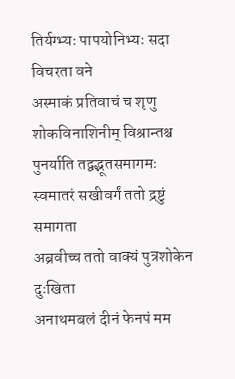तिर्यग्भ्यः पापयोनिभ्यः सदा विचरता वने
अस्माकं प्रतिवाचं च शृणु शोकविनाशिनीम् विश्रान्तश्च पुनर्याति तद्वद्भूतसमागमः
स्वमातरं सखीवर्गं ततो द्रष्टुं समागता
अब्रवीच्च ततो वाक्यं पुत्रशोकेन दुःखिता
अनाथमबलं दीनं फेनपं मम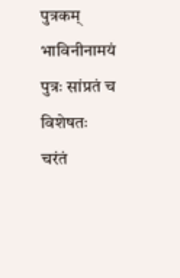पुत्रकम्
भाविनीनामयं पुत्रः सांप्रतं च विशेषतः
चरंतं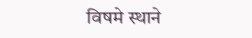विषमे स्थाने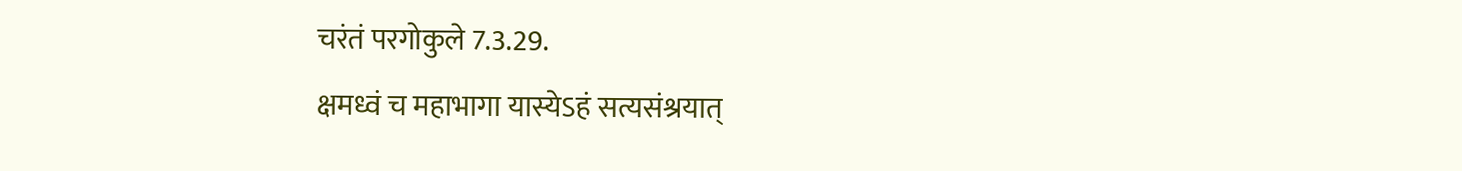चरंतं परगोकुले 7.3.29.
क्षमध्वं च महाभागा यास्येऽहं सत्यसंश्रयात्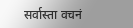सर्वास्ता वचनं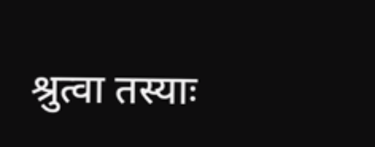श्रुत्वा तस्याः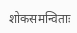शोकसमन्विताः